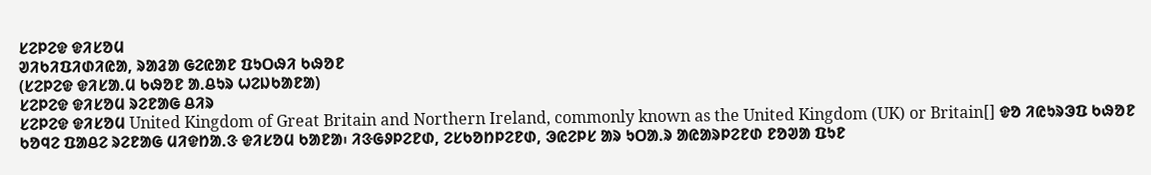ᱥᱮᱞᱮᱫ ᱫᱤᱥᱚᱢ
ᱣᱤᱠᱤᱯᱤᱰᱤᱭᱟ, ᱨᱟᱲᱟ ᱜᱮᱭᱟᱱ ᱯᱩᱛᱷᱤ ᱠᱷᱚᱱ
(ᱥᱮᱞᱮᱫ ᱫᱤᱥᱟᱹᱢ ᱠᱷᱚᱱ ᱟᱹᱪᱩᱨ ᱦᱮᱡᱠᱟᱱᱟ)
ᱥᱮᱞᱮᱫ ᱫᱤᱥᱚᱢ ᱨᱮᱱᱟᱜ ᱪᱤᱨ
ᱥᱮᱞᱮᱫ ᱫᱤᱥᱚᱢ United Kingdom of Great Britain and Northern Ireland, commonly known as the United Kingdom (UK) or Britain[] ᱫᱚ ᱤᱭᱩᱨᱳᱯ ᱠᱷᱚᱱ ᱠᱚᱧᱮ ᱯᱟᱪᱮ ᱨᱮᱱᱟᱜ ᱢᱤᱫᱴᱟᱹᱝ ᱫᱤᱥᱚᱢ ᱠᱟᱱᱟ᱾ ᱤᱝᱜᱽᱞᱮᱱᱰ, ᱮᱥᱠᱚᱴᱞᱮᱱᱰ, ᱳᱭᱮᱞᱥ ᱟᱨ ᱩᱛᱟᱹᱨ ᱟᱭᱟᱨᱞᱮᱱᱰ ᱱᱚᱣᱟ ᱯᱩᱱ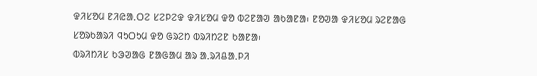ᱫᱤᱥᱚᱢ ᱱᱤᱭᱟᱹᱛᱮ ᱥᱮᱞᱮᱫ ᱫᱤᱥᱚᱢ ᱫᱚ ᱵᱮᱱᱟᱣ ᱟᱠᱟᱱᱟ᱾ ᱱᱚᱣᱟ ᱫᱤᱥᱚᱢ ᱨᱮᱱᱟᱜ ᱥᱚᱨᱠᱟᱨᱤ ᱧᱩᱛᱩᱢ ᱫᱚ ᱜᱨᱮᱴ ᱵᱨᱤᱴᱮᱱ ᱠᱟᱱᱟ᱾
ᱵᱨᱤᱴᱤᱥ ᱠᱳᱣᱟᱜ ᱱᱟᱜᱟᱢ ᱟᱨ ᱟᱹᱨᱤᱪᱟᱹᱞᱤ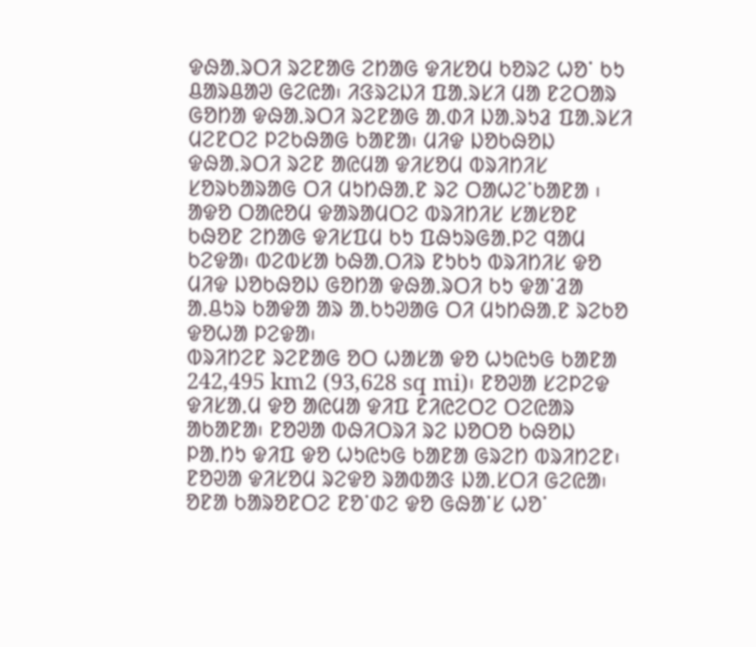ᱫᱷᱟᱹᱨᱛᱤ ᱨᱮᱱᱟᱜ ᱮᱴᱟᱜ ᱫᱤᱥᱚᱢ ᱠᱚᱨᱮ ᱦᱚᱸ ᱠᱩ ᱪᱟᱨᱪᱟᱣ ᱜᱮᱭᱟ᱾ ᱤᱝᱨᱮᱡᱤ ᱯᱟᱹᱨᱥᱤ ᱢᱟ ᱱᱮᱛᱟᱨ ᱜᱚᱴᱟ ᱫᱷᱟᱹᱨᱛᱤ ᱨᱮᱱᱟᱜ ᱟᱹᱰᱤ ᱡᱟᱹᱨᱩᱲ ᱯᱟᱹᱨᱥᱤ ᱢᱮᱱᱛᱮ ᱞᱮᱠᱷᱟᱜ ᱠᱟᱱᱟ᱾ ᱢᱤᱫ ᱡᱚᱠᱷᱚᱡ ᱫᱷᱟᱹᱨᱛᱤ ᱨᱮᱱ ᱟᱭᱢᱟ ᱫᱤᱥᱚᱢ ᱵᱨᱤᱴᱤᱥ ᱥᱚᱨᱠᱟᱨᱟᱜ ᱛᱤ ᱢᱩᱴᱷᱟᱹᱱ ᱨᱮ ᱛᱟᱦᱮᱸᱠᱟᱱᱟ ᱾ ᱟᱫᱚ ᱛᱟᱭᱚᱢ ᱫᱟᱨᱟᱢᱛᱮ ᱵᱨᱤᱴᱤᱥ ᱥᱟᱥᱚᱱ ᱠᱷᱚᱱ ᱮᱴᱟᱜ ᱫᱤᱥᱯᱢ ᱠᱩ ᱯᱷᱩᱨᱜᱟᱹᱞᱮ ᱧᱟᱢ ᱠᱮᱫᱟ᱾ ᱵᱮᱵᱥᱟ ᱠᱷᱟᱹᱛᱤᱨ ᱱᱩᱠᱩ ᱵᱨᱤᱴᱤᱥ ᱫᱚ ᱢᱤᱫ ᱡᱚᱠᱷᱚᱡ ᱜᱚᱴᱟ ᱫᱷᱟᱹᱨᱛᱤ ᱠᱩ ᱫᱟᱸᱲᱟ ᱟᱹᱪᱩᱨ ᱠᱟᱫᱟ ᱟᱨ ᱟᱹᱠᱩᱣᱟᱜ ᱛᱤ ᱢᱩᱴᱷᱟᱹᱱ ᱨᱮᱠᱚ ᱫᱚᱦᱟ ᱞᱮᱫᱟ᱾
ᱵᱨᱤᱴᱮᱱ ᱨᱮᱱᱟᱜ ᱚᱛ ᱦᱟᱥᱟ ᱫᱚ ᱦᱩᱭᱩᱜ ᱠᱟᱱᱟ 242,495 km2 (93,628 sq mi)᱾ ᱱᱚᱣᱟ ᱥᱮᱞᱮᱫ ᱫᱤᱥᱟᱹᱢ ᱫᱚ ᱟᱭᱢᱟ ᱫᱤᱯ ᱱᱤᱭᱮᱛᱮ ᱛᱮᱭᱟᱨ ᱟᱠᱟᱱᱟ᱾ ᱱᱚᱣᱟ ᱵᱷᱤᱛᱨᱤ ᱨᱮ ᱡᱚᱛᱚ ᱠᱷᱚᱡ ᱞᱟᱹᱴᱩ ᱫᱤᱯ ᱫᱚ ᱦᱩᱭᱩᱜ ᱠᱟᱱᱟ ᱜᱨᱮᱴ ᱵᱨᱤᱴᱮᱱ᱾ ᱱᱚᱣᱟ ᱫᱤᱥᱚᱢ ᱨᱮᱫᱚ ᱨᱟᱵᱟᱝ ᱡᱟᱹᱥᱛᱤ ᱜᱮᱭᱟ᱾ ᱚᱱᱟ ᱠᱟᱨᱚᱱᱛᱮ ᱱᱚᱸᱰᱮ ᱫᱚ ᱜᱷᱟᱸᱥ ᱦᱚᱸ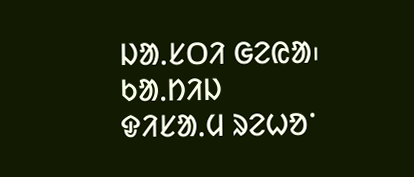ᱡᱟᱹᱥᱛᱤ ᱜᱮᱭᱟ᱾ ᱠᱟᱹᱴᱤᱡ ᱫᱤᱥᱟᱹᱢ ᱨᱮᱦᱚᱸ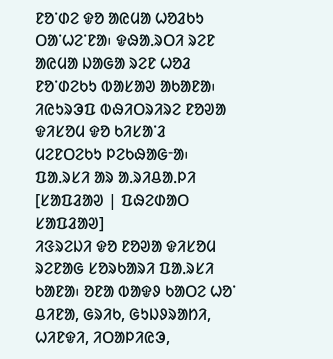ᱱᱚᱸᱰᱮ ᱫᱚ ᱟᱭᱢᱟ ᱦᱚᱲᱠᱩ ᱛᱟᱸᱦᱮᱸᱱᱟ᱾ ᱫᱷᱟᱹᱨᱛᱤ ᱨᱮᱱ ᱟᱭᱢᱟ ᱡᱟᱜᱟ ᱨᱮᱱ ᱦᱚᱲ ᱱᱚᱸᱰᱮᱠᱩ ᱵᱟᱥᱟᱣ ᱟᱠᱟᱱᱟ᱾ ᱤᱭᱩᱨᱳᱯ ᱵᱷᱤᱛᱨᱤᱨᱮ ᱱᱚᱣᱟ ᱫᱤᱥᱚᱢ ᱫᱚ ᱠᱤᱥᱟᱸᱲ ᱢᱮᱱᱛᱮᱠᱩ ᱞᱮᱠᱷᱟᱜᱼᱟ᱾
ᱯᱟᱹᱨᱥᱤ ᱟᱨ ᱟᱹᱨᱤᱪᱟᱹᱞᱤ
[ᱥᱟᱯᱲᱟᱣ | ᱯᱷᱮᱰᱟᱛ ᱥᱟᱯᱲᱟᱣ]
ᱤᱝᱨᱮᱡᱤ ᱫᱚ ᱱᱚᱣᱟ ᱫᱤᱥᱚᱢ ᱨᱮᱱᱟᱜ ᱥᱚᱨᱠᱟᱨᱤ ᱯᱟᱹᱨᱥᱤ ᱠᱟᱱᱟ᱾ ᱚᱱᱟ ᱵᱟᱫᱽ ᱠᱟᱛᱮ ᱦᱚᱸ ᱪᱤᱱᱟ, ᱜᱨᱤᱠ, ᱜᱩᱡᱽᱨᱟᱴᱤ, ᱦᱤᱱᱫᱤ, ᱤᱛᱟᱞᱤᱭᱳ,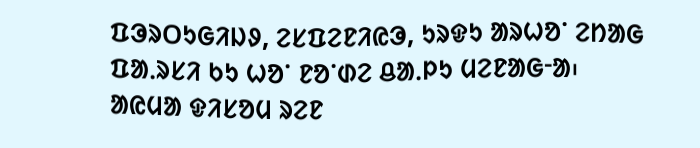ᱯᱳᱨᱛᱩᱜᱤᱡᱽ, ᱮᱥᱯᱮᱱᱤᱭᱳ, ᱩᱨᱫᱩ ᱟᱨᱦᱚᱸ ᱮᱴᱟᱜ ᱯᱟᱹᱨᱥᱤ ᱠᱩ ᱦᱚᱸ ᱱᱚᱸᱰᱮ ᱪᱟᱹᱞᱩ ᱢᱮᱱᱟᱜᱼᱟ᱾
ᱟᱭᱢᱟ ᱫᱤᱥᱚᱢ ᱨᱮᱱ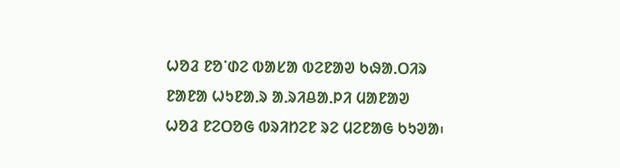ᱦᱚᱲ ᱱᱚᱸᱰᱮ ᱵᱟᱥᱟ ᱵᱮᱱᱟᱣ ᱠᱷᱟᱹᱛᱤᱨ ᱱᱟᱱᱟ ᱦᱩᱱᱟᱹᱨ ᱟᱹᱨᱤᱪᱟᱹᱞᱤ ᱢᱟᱱᱟᱣ ᱦᱚᱲ ᱱᱮᱛᱚᱜ ᱵᱨᱤᱴᱮᱱ ᱨᱮ ᱢᱮᱱᱟᱜ ᱠᱩᱣᱟ᱾